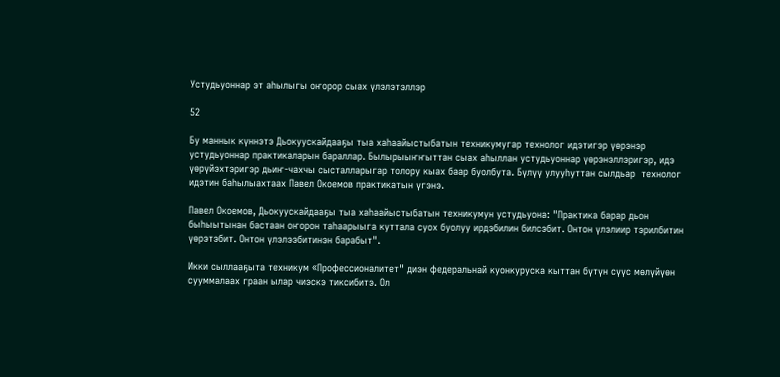Устудьуоннар эт аһылыгы оҥорор сыах үлэлэтэллэр

52

Бу маннык күннэтэ Дьокуускайдааҕы тыа хаһаайыстыбатын техникумугар технолог идэтигэр үөрэнэр устудьуоннар практикаларын бараллар. Былырыыҥҥыттан сыах аһыллан устудьуоннар үөрэнэллэригэр, идэ үөрүйэхтэригэр дьиҥ-чахчы сысталларыгар толору кыах баар буолбута. Бүлүү улууһуттан сылдьар  технолог идэтин баһылыахтаах Павел Окоемов практикатын үгэнэ.

Павел Окоемов, Дьокуускайдааҕы тыа хаһаайыстыбатын техникумун устудьуона: "Практика барар дьон быһыытынан бастаан оҥорон таһаарыыга куттала суох буолуу ирдэбилин билсэбит. Онтон үлэлиир тэрилбитин үөрэтэбит. Онтон үлэлээбитинэн барабыт".

Икки сыллааҕыта техникум «Профессионалитет" диэн федеральнай куонкуруска кыттан бүтүн сүүс мөлүйүөн сууммалаах граан ылар чиэскэ тиксибитэ. Ол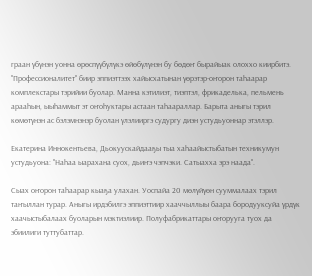граан үбүнэн уонна өрөспүүбүлүкэ өйөбүлүнэн бу бөдөҥ бырайыак олоххо киирбитэ. "Профессионалитет" биир эппиэттээх хайысхатынан үөрэтэр-оҥорон таһаарар комплекстары тэрийии буолар. Манна кэтилиэт, тиэптэл, фрикаделька, пельмень арааһын, ыыһаммыт эт оҥоһуктары астаан таһаараллар. Барыта аныгы тэрил көмөтүнэн ас бэлэмнэнэр буолан үлэлииргэ судургу диэн устудьуоннар этэллэр.

Екатерина Иннокентьева, Дьокуускайдааҕы тыа хаһаайыстыбатын техникумун устудьуона: "Наһаа ыарахана суох, дьиҥэ чэпчэки. Сатыахха эрэ наада".

Сыах оҥорон таһаарар кыаҕа улахан. Уоспайа 20 мөлүйүөн сууммалаах тэрил таҥыллан турар. Аныгы ирдэбилгэ эппиэттиир хааччыллыы баара бородууксуйа үрдүк хаачыстыбалаах буоларын мэктиэлиир. Полуфабрикаттары оҥорууга туох да эбиилиги туттубаттар.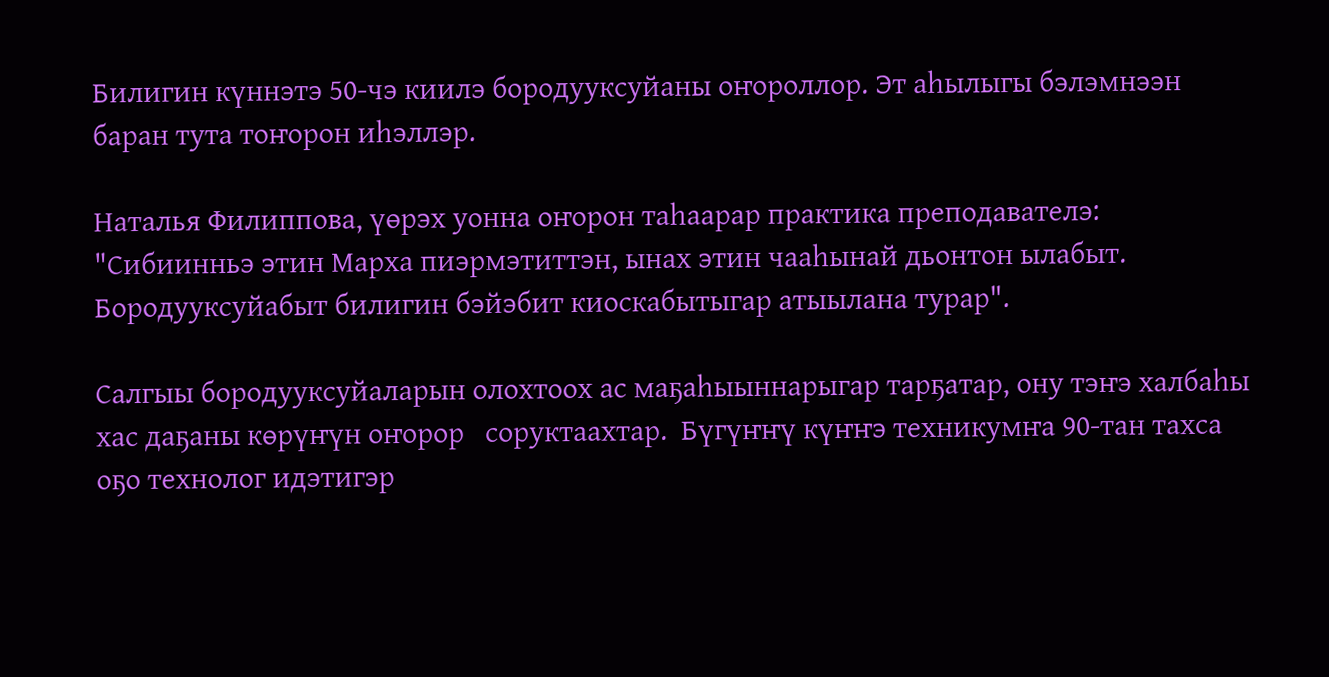Билигин күннэтэ 50-чэ киилэ бородууксуйаны оҥороллор. Эт аһылыгы бэлэмнээн баран тута тоҥорон иһэллэр.

Наталья Филиппова, үөрэх уонна оҥорон таһаарар практика преподавателэ: "Сибиинньэ этин Марха пиэрмэтиттэн, ынах этин чааһынай дьонтон ылабыт. Бородууксуйабыт билигин бэйэбит киоскабытыгар атыылана турар".

Салгыы бородууксуйаларын олохтоох ас маҕаһыыннарыгар тарҕатар, ону тэҥэ халбаһы хас даҕаны көрүҥүн оҥорор   соруктаахтар.  Бүгүҥҥү күҥҥэ техникумҥа 90-тан тахса оҕо технолог идэтигэр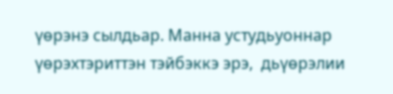үөрэнэ сылдьар. Манна устудьуоннар үөрэхтэриттэн тэйбэккэ эрэ,  дьүөрэлии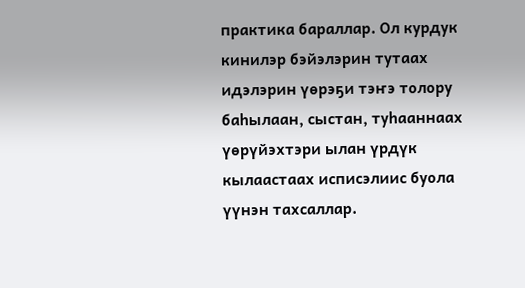практика бараллар. Ол курдук кинилэр бэйэлэрин тутаах идэлэрин үөрэҕи тэҥэ толору баһылаан, сыстан, туһааннаах үөрүйэхтэри ылан үрдүк кылаастаах исписэлиис буола үүнэн тахсаллар.